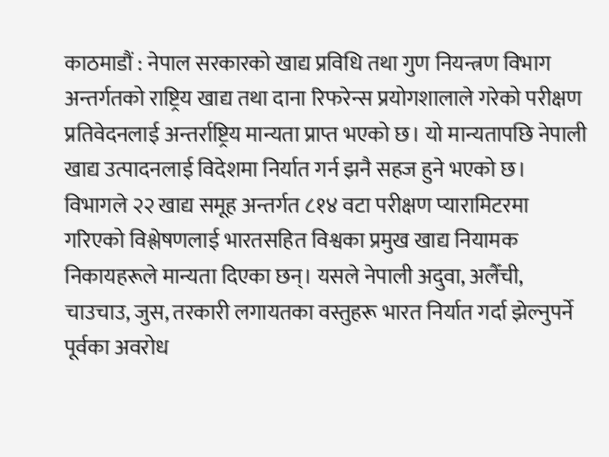काठमाडौं : नेपाल सरकारको खाद्य प्रविधि तथा गुण नियन्त्रण विभाग अन्तर्गतको राष्ट्रिय खाद्य तथा दाना रिफरेन्स प्रयोगशालाले गरेको परीक्षण प्रतिवेदनलाई अन्तर्राष्ट्रिय मान्यता प्राप्त भएको छ। यो मान्यतापछि नेपाली खाद्य उत्पादनलाई विदेशमा निर्यात गर्न झनै सहज हुने भएको छ।
विभागले २२ खाद्य समूह अन्तर्गत ८१४ वटा परीक्षण प्यारामिटरमा गरिएको विश्लेषणलाई भारतसहित विश्वका प्रमुख खाद्य नियामक निकायहरूले मान्यता दिएका छन्। यसले नेपाली अदुवा, अलैँची, चाउचाउ, जुस, तरकारी लगायतका वस्तुहरू भारत निर्यात गर्दा झेल्नुपर्ने पूर्वका अवरोध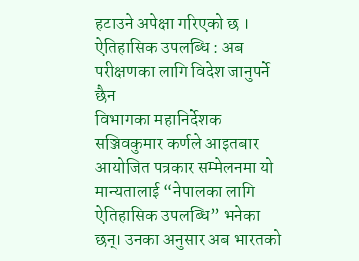हटाउने अपेक्षा गरिएको छ ।
ऐतिहासिक उपलब्धि : अब परीक्षणका लागि विदेश जानुपर्ने छैन
विभागका महानिर्देशक सञ्जिवकुमार कर्णले आइतबार आयोजित पत्रकार सम्मेलनमा यो मान्यतालाई “नेपालका लागि ऐतिहासिक उपलब्धि” भनेका छन्। उनका अनुसार अब भारतको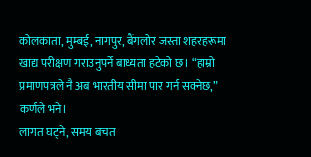कोलकाता, मुम्बई, नागपुर, बैंगलोर जस्ता शहरहरूमा खाद्य परीक्षण गराउनुपर्ने बाध्यता हटेको छ। “हाम्रो प्रमाणपत्रले नै अब भारतीय सीमा पार गर्न सक्नेछ,” कर्णले भने।
लागत घट्ने, समय बचत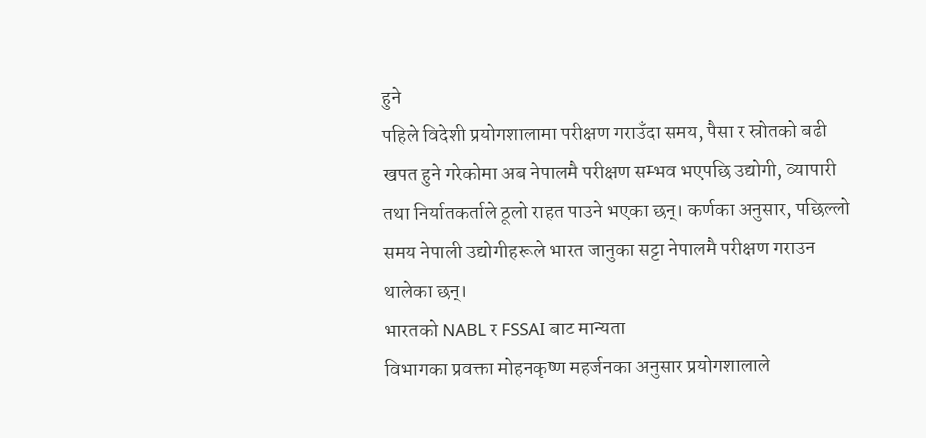हुने
पहिले विदेशी प्रयोगशालामा परीक्षण गराउँदा समय, पैसा र स्रोतको बढी खपत हुने गरेकोमा अब नेपालमै परीक्षण सम्भव भएपछि उद्योगी, व्यापारी तथा निर्यातकर्ताले ठूलो राहत पाउने भएका छन्। कर्णका अनुसार, पछिल्लो समय नेपाली उद्योगीहरूले भारत जानुका सट्टा नेपालमै परीक्षण गराउन थालेका छन्।
भारतको NABL र FSSAI बाट मान्यता
विभागका प्रवक्ता मोहनकृष्ण महर्जनका अनुसार प्रयोगशालाले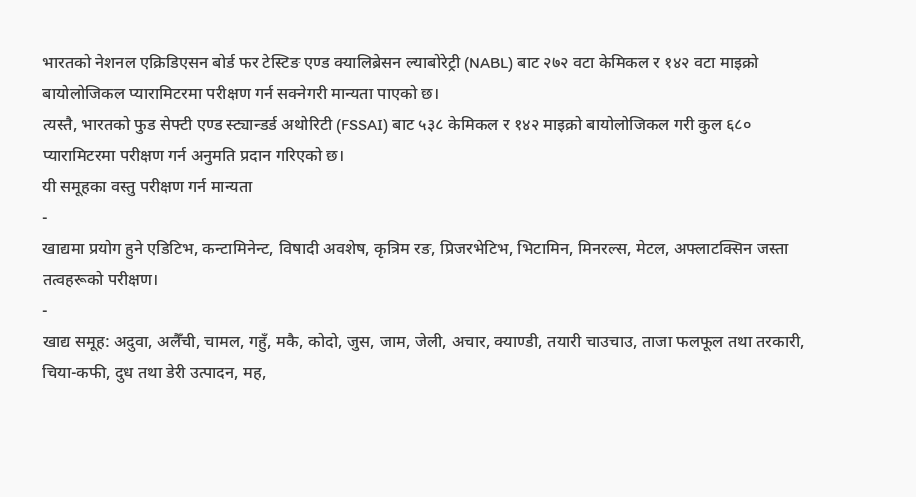भारतको नेशनल एक्रिडिएसन बोर्ड फर टेस्टिङ एण्ड क्यालिब्रेसन ल्याबोरेट्री (NABL) बाट २७२ वटा केमिकल र १४२ वटा माइक्रो बायोलोजिकल प्यारामिटरमा परीक्षण गर्न सक्नेगरी मान्यता पाएको छ।
त्यस्तै, भारतको फुड सेफ्टी एण्ड स्ट्यान्डर्ड अथोरिटी (FSSAI) बाट ५३८ केमिकल र १४२ माइक्रो बायोलोजिकल गरी कुल ६८० प्यारामिटरमा परीक्षण गर्न अनुमति प्रदान गरिएको छ।
यी समूहका वस्तु परीक्षण गर्न मान्यता
-
खाद्यमा प्रयोग हुने एडिटिभ, कन्टामिनेन्ट, विषादी अवशेष, कृत्रिम रङ, प्रिजरभेटिभ, भिटामिन, मिनरल्स, मेटल, अफ्लाटक्सिन जस्ता तत्वहरूको परीक्षण।
-
खाद्य समूह: अदुवा, अलैँची, चामल, गहुँ, मकै, कोदो, जुस, जाम, जेली, अचार, क्याण्डी, तयारी चाउचाउ, ताजा फलफूल तथा तरकारी, चिया-कफी, दुध तथा डेरी उत्पादन, मह,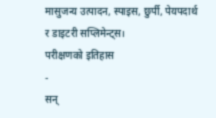मासुजन्य उत्पादन, स्पाइस, छुर्पी, पेयपदार्थ र डाइटरी सप्लिमेन्ट्स।
परीक्षणको इतिहास
-
सन्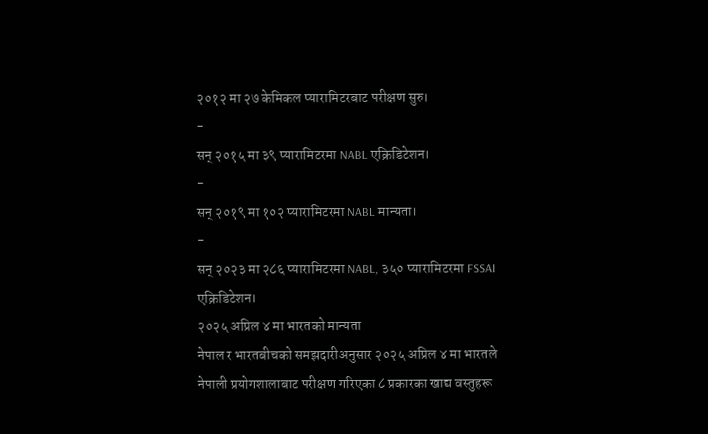२०१२ मा २७ केमिकल प्यारामिटरबाट परीक्षण सुरु।
-
सन् २०१५ मा ३९ प्यारामिटरमा NABL एक्रिडिटेशन।
-
सन् २०१९ मा १०२ प्यारामिटरमा NABL मान्यता।
-
सन् २०२३ मा २८६ प्यारामिटरमा NABL, ३५० प्यारामिटरमा FSSAI एक्रिडिटेशन।
२०२५ अप्रिल ४ मा भारतको मान्यता
नेपाल र भारतबीचको समझदारीअनुसार २०२५ अप्रिल ४ मा भारतले नेपाली प्रयोगशालाबाट परीक्षण गरिएका ८ प्रकारका खाद्य वस्तुहरू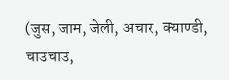(जुस, जाम, जेली, अचार, क्याण्डी, चाउचाउ,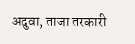अदुवा, ताजा तरकारी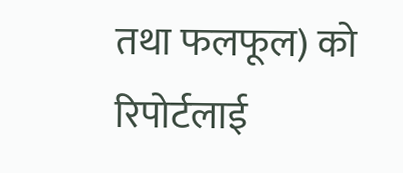तथा फलफूल) को रिपोर्टलाई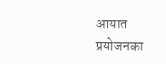आयात प्रयोजनका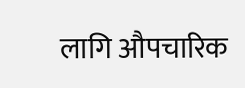लागि औपचारिक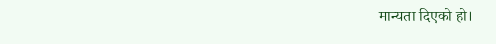मान्यता दिएको हो।